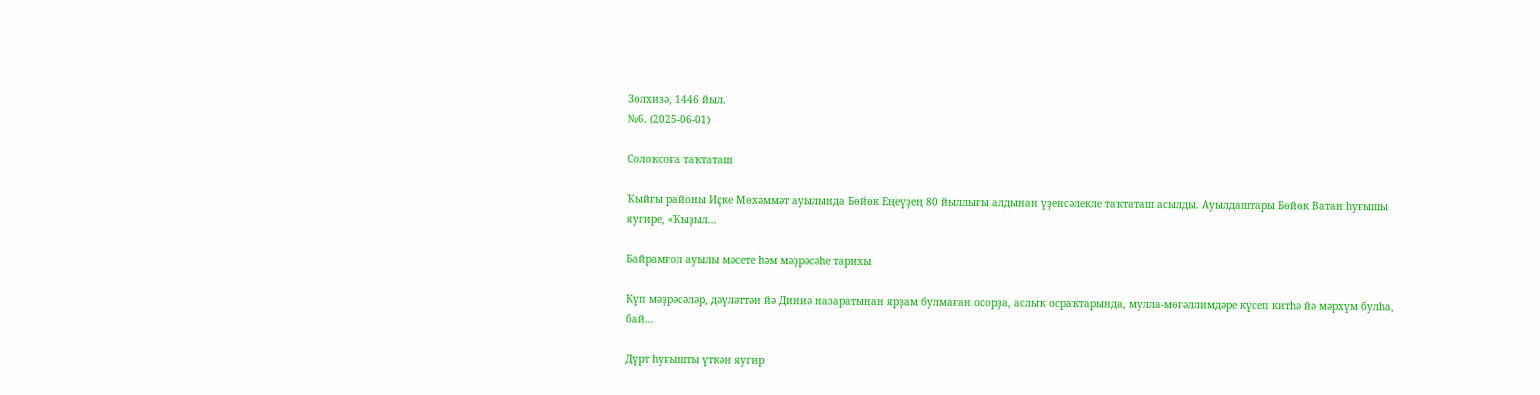Зөлхизә, 1446 йыл.
№6. (2025-06-01)

Солоҡсоға таҡтаташ

Ҡыйғы районы Иҫке Мөхәммәт ауылында Бөйөк Еңеүҙең 80 йыллығы алдынан үҙенсәлекле таҡтаташ асылды. Ауылдаштары Бөйөк Ватан һуғышы яугире, «Ҡыҙыл...

Байрамғол ауылы мәсете һәм мәҙрәсәһе тарихы

Күп мәҙрәсәләр, дәүләттән йә Диниә назаратынан ярҙам булмаған осорҙа, аслыҡ осраҡтарында, мулла-мөғәллимдәре күсеп китһә йә мәрхүм булһа, бай...

Дүрт һуғышты үткән яугир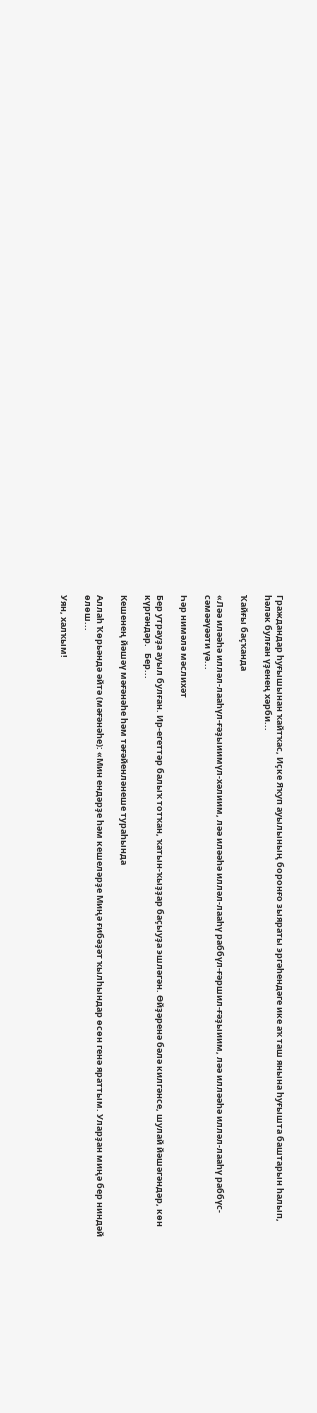Граждандар һуғышынан ҡайтҡас, Иҫке Яҡуп ауылының боронғо зыяраты эргәһендәге ике аҡ таш янына һуғышта баштарын һалып, һәләк булған үҙенең хәрби...

Ҡайғы баҫҡанда

«Ләә иләәһә илләл-лааһүл-ғәҙыиимүл-хәлиим, ләә иләәһә илләл-лааһү раббүл-ғәршил-ғәҙыиим, ләә илләәһә илләл-лааһү раббүс-сәмәәүәәти үә...

Һәр нимәлә мәслихәт

Бер утрауҙа ауыл булған. Ир-егеттәр балыҡ тотҡан, ҡатын-ҡыҙҙар баҫыуҙа эшләгән. Өйҙәренә бәлә килгәнсе, шулай йәшәгәндәр, көн күргәндәр.   Бер...

Кешенең йәшәү мәғәнәһе һәм тәғәйенләнеше тураһында

Аллаһ Ҡөрьәндә әйтә (мәғәнәһе): «Мин ендәрҙе һәм кешеләрҙе Миңә ғибәҙәт ҡылһындар өсөн генә яраттым. Уларҙан миңә бер ниндәй өлөш...

Уян, халҡым!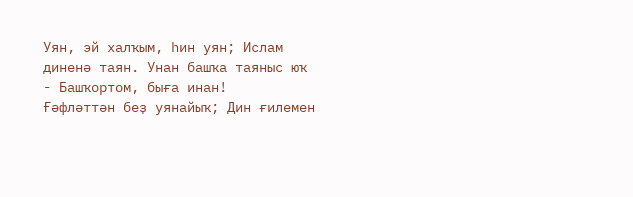Уян, эй халҡым, һин уян; Ислам диненә таян. Унан башҡа таяныс юҡ - Башҡортом, быға инан!   Ғәфләттән беҙ уянайыҡ; Дин ғилемен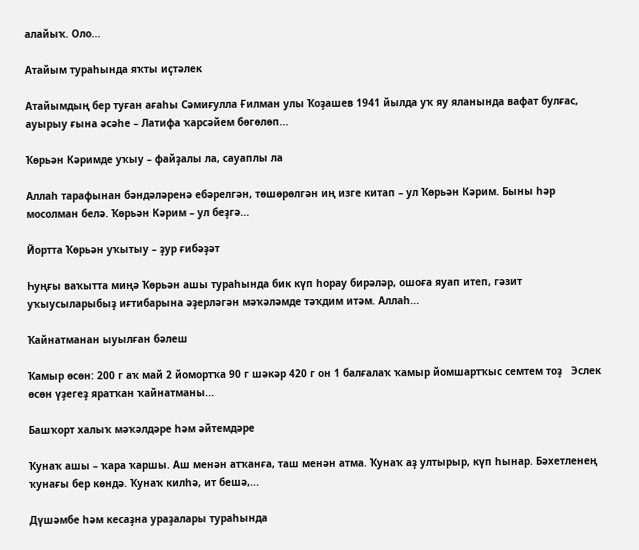алайыҡ. Оло...

Атайым тураһында яҡты иҫтәлек

Атайымдың бер туған ағаһы Сәмиғулла Ғилман улы Ҡоҙашев 1941 йылда уҡ яу яланында вафат булғас, ауырыу ғына әсәһе – Латифа ҡарсәйем бөгөлөп...

Ҡөрьән Кәримде уҡыу – файҙалы ла, сауаплы ла

Аллаһ тарафынан бәндәләренә ебәрелгән, төшөрөлгән иң изге китап – ул Ҡөрьән Кәрим. Быны һәр мосолман белә. Ҡөрьән Кәрим – ул беҙгә...

Йортта Ҡөрьән уҡытыу – ҙур ғибәҙәт

Һуңғы ваҡытта миңә Ҡөрьән ашы тураһында бик күп һорау бирәләр, ошоға яуап итеп, гәзит уҡыусыларыбыҙ иғтибарына әҙерләгән мәҡәләмде тәҡдим итәм. Аллаһ...

Ҡайнатманан ыуылған бәлеш

Ҡамыр өсөн: 200 г аҡ май 2 йомортҡа 90 г шәкәр 420 г он 1 балғалаҡ ҡамыр йомшартҡыс семтем тоҙ   Эслек өсөн үҙегеҙ яратҡан ҡайнатманы...

Башҡорт халыҡ мәҡәлдәре һәм әйтемдәре

Ҡунаҡ ашы – ҡара ҡаршы. Аш менән атҡанға, таш менән атма. Ҡунаҡ аҙ ултырыр, күп һынар. Бәхетленең ҡунағы бер көндә. Ҡунаҡ килһә, ит бешә,...

Дүшәмбе һәм кесаҙна ураҙалары тураһында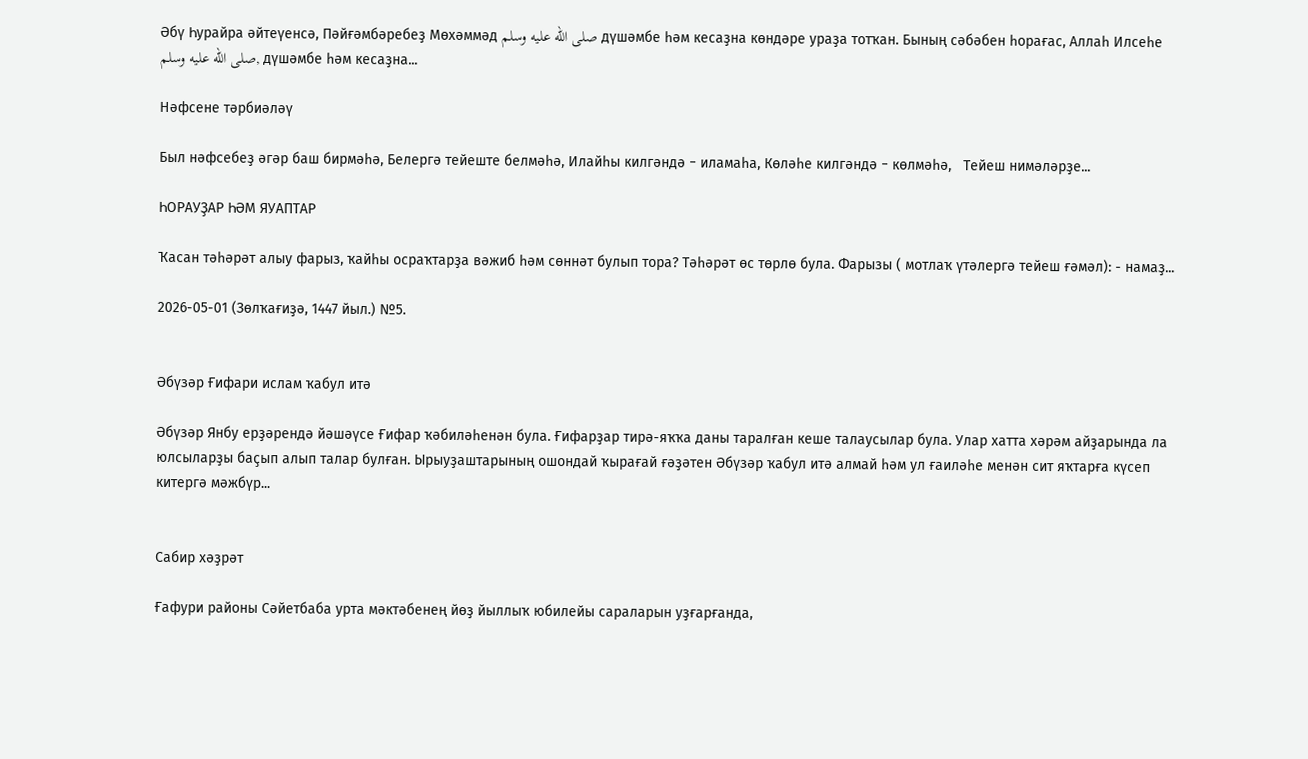Әбү Һурайра әйтеүенсә, Пәйғәмбәребеҙ Мөхәммәд صلى الله عليه وسلم дүшәмбе һәм кесаҙна көндәре ураҙа тотҡан. Бының сәбәбен һорағас, Аллаһ Илсеһе صلى الله عليه وسلم, дүшәмбе һәм кесаҙна...

Нәфсене тәрбиәләү

Был нәфсебеҙ әгәр баш бирмәһә, Белергә тейеште белмәһә, Илайһы килгәндә − иламаһа, Көләһе килгәндә − көлмәһә,   Тейеш нимәләрҙе...

ҺОРАУҘАР ҺӘМ ЯУАПТАР

Ҡасан тәһәрәт алыу фарыз, ҡайһы осраҡтарҙа вәжиб һәм сөннәт булып тора? Тәһәрәт өс төрлө була. Фарызы ( мотлаҡ үтәлергә тейеш ғәмәл): - намаҙ...

2026-05-01 (Зөлҡағиҙә, 1447 йыл.) №5.


Әбүзәр Ғифари ислам ҡабул итә

Әбүзәр Янбу ерҙәрендә йәшәүсе Ғифар ҡәбиләһенән була. Ғифарҙар тирә-яҡҡа даны таралған кеше талаусылар була. Улар хатта хәрәм айҙарында ла юлсыларҙы баҫып алып талар булған. Ырыуҙаштарының ошондай ҡырағай ғәҙәтен Әбүзәр ҡабул итә алмай һәм ул ғаиләһе менән сит яҡтарға күсеп китергә мәжбүр...


Сабир хәҙрәт

Ғафури районы Сәйетбаба урта мәктәбенең йөҙ йыллыҡ юбилейы сараларын уҙғарғанда,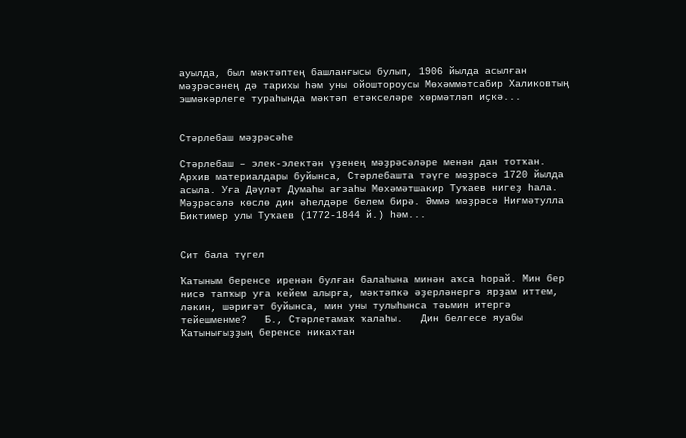ауылда, был мәктәптең башланғысы булып, 1906 йылда асылған мәҙрәсәнең дә тарихы һәм уны ойоштороусы Мөхәммәтсабир Халиковтың эшмәкәрлеге тураһында мәктәп етәкселәре хөрмәтләп иҫкә...


Стәрлебаш мәҙрәсәһе

Стәрлебаш – элек-электән үҙенең мәҙрәсәләре менән дан тотҡан. Архив материалдары буйынса, Стәрлебашта тәүге мәҙрәсә 1720 йылда асыла. Уға Дәүләт Думаһы ағзаһы Мөхәмәтшакир Туҡаев нигеҙ һала.   Мәҙрәсәлә көслө дин әһелдәре белем бирә. Әммә мәҙрәсә Ниғмәтулла Биктимер улы Туҡаев (1772-1844 й.) һәм...


Сит бала түгел

Ҡатыным беренсе иренән булған балаһына минән аҡса һорай. Мин бер нисә тапҡыр уға кейем алырға, мәктәпкә әҙерләнергә ярҙам иттем, ләкин, шәриғәт буйынса, мин уны тулыһынса тәьмин итергә тейешменме?   Б., Стәрлетамаҡ ҡалаһы.   Дин белгесе яуабы Ҡатынығыҙҙың беренсе никахтан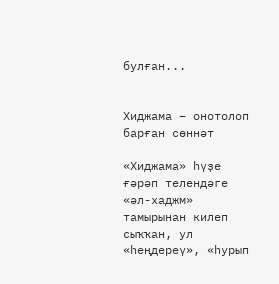булған...


Хиджама – онотолоп барған сөннәт

«Хиджама» һүҙе ғәрәп телендәге «әл-хаджм» тамырынан килеп сыҡҡан, ул «һеңдереү», «һурып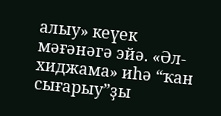алыу» кеүек мәғәнәгә эйә. «Әл-хиджама» иһә “ҡан сығарыу”ҙы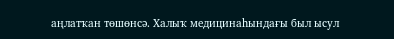аңлатҡан төшөнсә. Халыҡ медицинаһындағы был ысул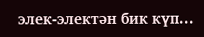элек-электән бик күп...